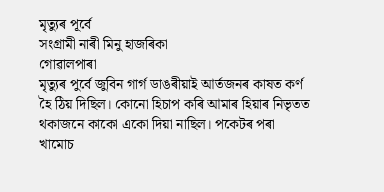মৃত্যুৰ পূৰ্বে
সংগ্ৰামী নাৰী মিনু হাজৰিকা
গোৱালপাৰা
মৃত্যুৰ পুৰ্বে জুবিন গাৰ্গ ডাঙৰীয়াই আৰ্তজনৰ কাষত কৰ্ণ হৈ ঠিয় দিছিল। কোনো হিচাপ কৰি আমাৰ হিয়াৰ নিভৃতত থকাজনে কাকো একো দিয়া নাছিল। পকেটৰ পৰা খামোচ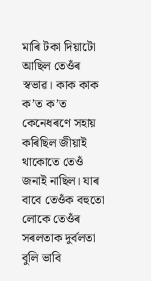মাৰি টকা দিয়াটো আছিল তেওঁৰ স্বভাৱ। কাক কাক ক’ত ক’ত কেনেধৰণে সহায় কৰিছিল জীয়াই থাকোতে তেওঁ জনাই নাছিল। যাৰ বাবে তেওঁক বহুতো লোকে তেওঁৰ সৰলতাক দুৰ্বলতা বুলি ভাবি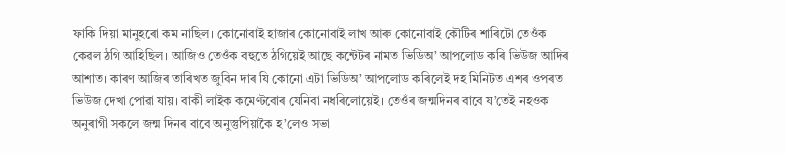ফাকি দিয়া মানুহৰো কম নাছিল। কোনোবাই হাজাৰ কোনোবাই লাখ আৰু কোনোবাই কৌটিৰ শাৰিটো তেওঁক কেৱল ঠগি আহিছিল। আজিও তেওঁক বহুতে ঠগিয়েই আছে কন্টেটৰ নামত ভিডিঅ’ আপলোড কৰি ভিউজ আদিৰ আশাত। কাৰণ আজিৰ তাৰিখত জুবিন দাৰ যি কোনো এটা ভিডিঅ’ আপলোড কৰিলেই দহ মিনিটত এশৰ ওপৰত ভিউজ দেখা পোৱা যায়। বাকী লাইক কমেণ্টবোৰ যেনিবা নধৰিলোয়েই। তেওঁৰ জন্মদিনৰ বাবে য’তেই নহওক অনুৰাগী সকলে জন্ম দিনৰ বাবে অনুস্তুপিয়াকৈ হ’লেও সভা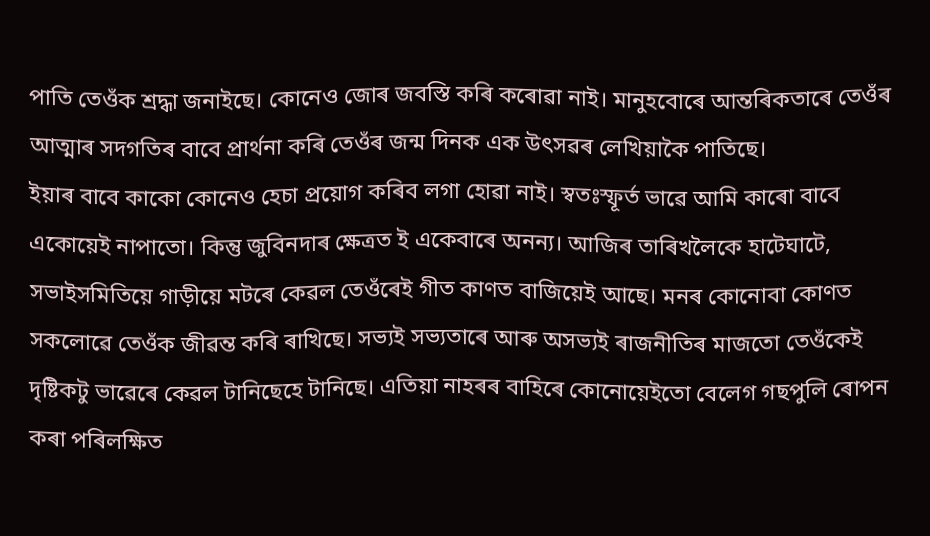পাতি তেওঁক শ্ৰদ্ধা জনাইছে। কোনেও জোৰ জবস্তি কৰি কৰোৱা নাই। মানুহবোৰে আন্তৰিকতাৰে তেওঁৰ আত্মাৰ সদগতিৰ বাবে প্ৰাৰ্থনা কৰি তেওঁৰ জন্ম দিনক এক উৎসৱৰ লেখিয়াকৈ পাতিছে।
ইয়াৰ বাবে কাকো কোনেও হেচা প্ৰয়োগ কৰিব লগা হোৱা নাই। স্বতঃস্ফূৰ্ত ভাৱে আমি কাৰো বাবে একোয়েই নাপাতো। কিন্তু জুবিনদাৰ ক্ষেত্ৰত ই একেবাৰে অনন্য। আজিৰ তাৰিখলৈকে হাটেঘাটে, সভাইসমিতিয়ে গাড়ীয়ে মটৰে কেৱল তেওঁৰেই গীত কাণত বাজিয়েই আছে। মনৰ কোনোবা কোণত সকলোৱে তেওঁক জীৱন্ত কৰি ৰাখিছে। সভ্যই সভ্যতাৰে আৰু অসভ্যই ৰাজনীতিৰ মাজতো তেওঁকেই দৃষ্টিকটু ভাৱেৰে কেৱল টানিছেহে টানিছে। এতিয়া নাহৰৰ বাহিৰে কোনোয়েইতো বেলেগ গছপুলি ৰোপন কৰা পৰিলক্ষিত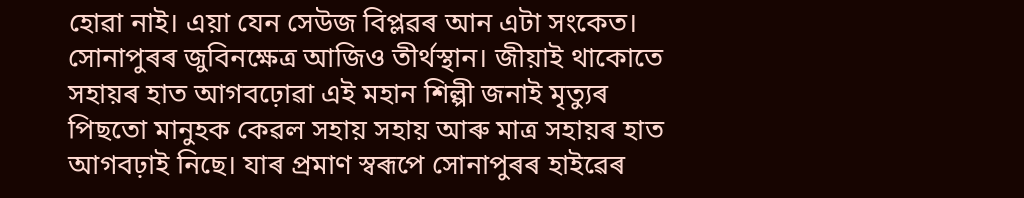হোৱা নাই। এয়া যেন সেউজ বিপ্লৱৰ আন এটা সংকেত। সোনাপুৰৰ জুবিনক্ষেত্ৰ আজিও তীৰ্থস্থান। জীয়াই থাকোতে সহায়ৰ হাত আগবঢ়োৱা এই মহান শিল্পী জনাই মৃত্যুৰ পিছতো মানুহক কেৱল সহায় সহায় আৰু মাত্ৰ সহায়ৰ হাত আগবঢ়াই নিছে। যাৰ প্ৰমাণ স্বৰূপে সোনাপুৰৰ হাইৱেৰ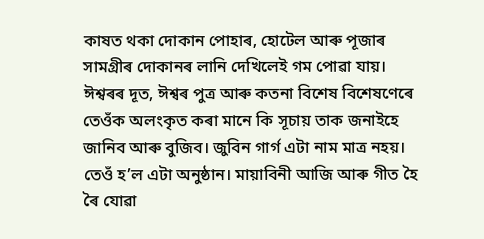কাষত থকা দোকান পোহাৰ, হোটেল আৰু পূজাৰ সামগ্ৰীৰ দোকানৰ লানি দেখিলেই গম পোৱা যায়।
ঈশ্বৰৰ দূত, ঈশ্বৰ পুত্ৰ আৰু কতনা বিশেষ বিশেষণেৰে তেওঁক অলংকৃত কৰা মানে কি সূচায় তাক জনাইহে জানিব আৰু বুজিব। জুবিন গাৰ্গ এটা নাম মাত্ৰ নহয়। তেওঁ হ’ল এটা অনুষ্ঠান। মায়াবিনী আজি আৰু গীত হৈ ৰৈ যোৱা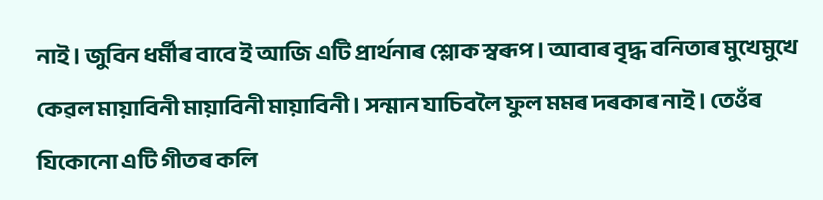নাই। জুবিন ধৰ্মীৰ বাবে ই আজি এটি প্ৰাৰ্থনাৰ শ্লোক স্বৰূপ। আবাৰ বৃদ্ধ বনিতাৰ মুখেমুখে কেৱল মায়াবিনী মায়াবিনী মায়াবিনী। সন্মান যাচিবলৈ ফুল মমৰ দৰকাৰ নাই। তেওঁৰ যিকোনো এটি গীতৰ কলি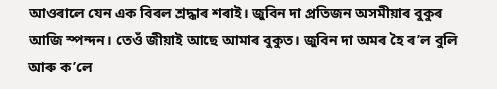আওৰালে যেন এক বিৰল শ্ৰদ্ধাৰ শৰাই। জুবিন দা প্ৰতিজন অসমীয়াৰ বুকুৰ আজি স্পন্দন। তেওঁ জীয়াই আছে আমাৰ বুকুত। জুবিন দা অমৰ হৈ ৰ’ল বুলি আৰু ক’লে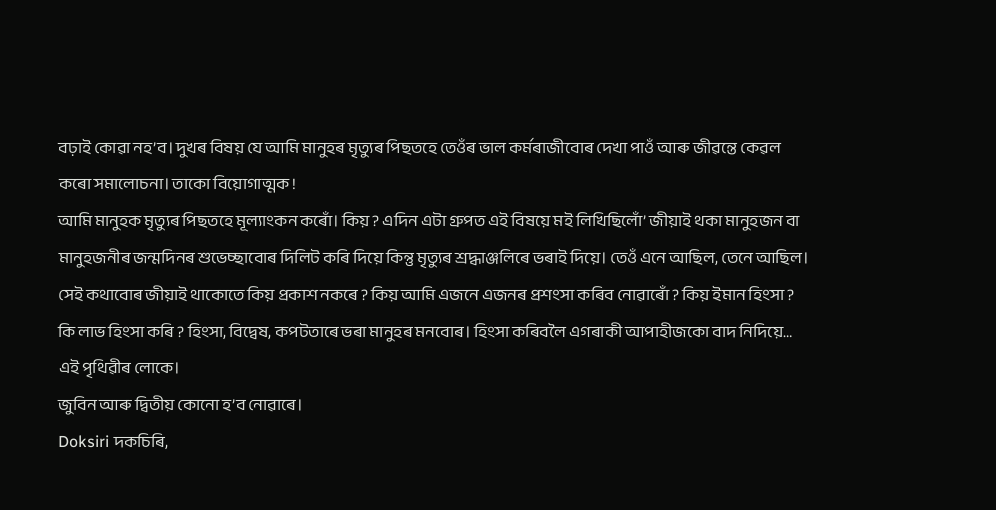বঢ়াই কোৱা নহ’ব। দুখৰ বিষয় যে আমি মানুহৰ মৃত্যুৰ পিছতহে তেওঁৰ ভাল কৰ্মৰাজীবোৰ দেখা পাওঁ আৰু জীৱন্তে কেৱল কৰো সমালোচনা। তাকো বিয়োগাত্মক !
আমি মানুহক মৃত্যুৰ পিছতহে মূল্যাংকন কৰোঁ। কিয় ? এদিন এটা গ্ৰুপত এই বিষয়ে মই লিখিছিলোঁ’ জীয়াই থকা মানুহজন বা মানুহজনীৰ জন্মদিনৰ শুভেচ্ছাবোৰ দিলিট কৰি দিয়ে কিন্তু মৃত্যুৰ শ্ৰদ্ধাঞ্জলিৰে ভৰাই দিয়ে। তেওঁ এনে আছিল, তেনে আছিল। সেই কথাবোৰ জীয়াই থাকোতে কিয় প্ৰকাশ নকৰে ? কিয় আমি এজনে এজনৰ প্ৰশংসা কৰিব নোৱাৰোঁ ? কিয় ইমান হিংসা ? কি লাভ হিংসা কৰি ? হিংসা, বিদ্বেষ, কপটতাৰে ভৰা মানুহৰ মনবোৰ। হিংসা কৰিবলৈ এগৰাকী আপাহীজকো বাদ নিদিয়ে… এই পৃথিৱীৰ লোকে।
জুবিন আৰু দ্বিতীয় কোনো হ’ব নোৱাৰে।
Doksiri দকচিৰি,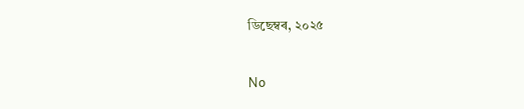ডিছেম্বৰ, ২০২৫

No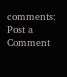comments:
Post a Comment